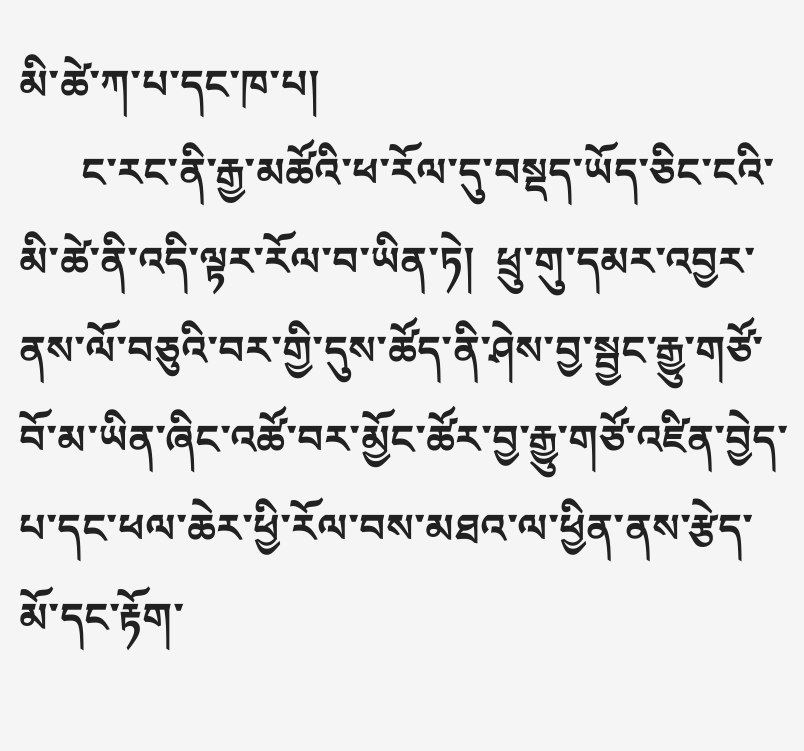མི་ཚེ་ཀ་པ་དང་ཁ་པ།
      ང་རང་ནི་རྒྱ་མཚོའི་ཕ་རོལ་དུ་བསྡད་ཡོད་ཅིང་ངའི་མི་ཚེ་ནི་འདི་ལྟར་རོལ་བ་ཡིན་ཏེ།  ཕྲུ་གུ་དམར་འབྱར་ནས་ལོ་བཅུའི་བར་གྱི་དུས་ཚོད་ནི་ཤེས་བྱ་སྦྱང་རྒྱུ་གཙོ་བོ་མ་ཡིན་ཞིང་འཚོ་བར་མྱོང་ཚོར་བྱ་རྒྱུ་གཙོ་འཛིན་བྱེད་པ་དང་ཕལ་ཆེར་ཕྱི་རོལ་བས་མཐའ་ལ་ཕྱིན་ནས་རྩེད་མོ་དང་རྟོག་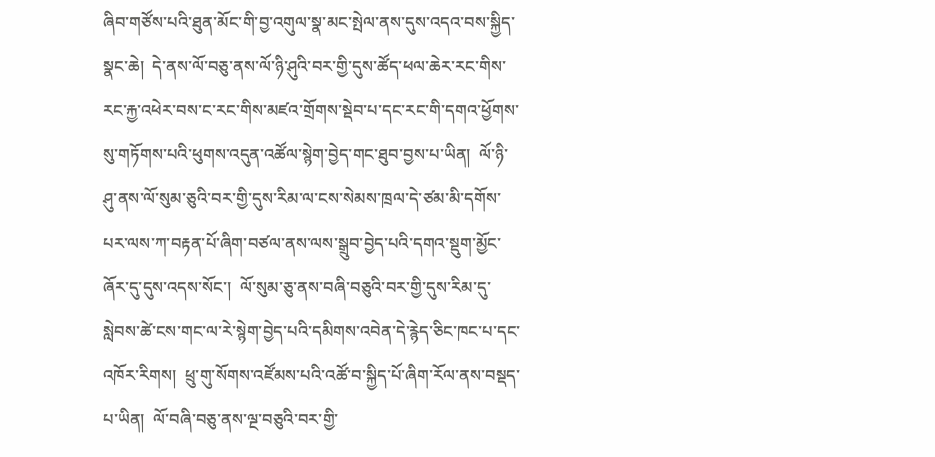ཞིབ་གཙོས་པའི་ཐུན་མོང་གི་བྱ་འགུལ་སྣ་མང་སྤེལ་ནས་དུས་འདའ་བས་སྐྱིད་སྣང་ཆེ།  དེ་ནས་ལོ་བཅུ་ནས་ལོ་ཉི་ཤུའི་བར་གྱི་དུས་ཚོད་ཕལ་ཆེར་རང་གིས་རང་རྐྱ་འཕེར་བས་ང་རང་གིས་མཛའ་གྲོགས་སྡེབ་པ་དང་རང་གི་དགའ་ཕྱོགས་སུ་གཏོགས་པའི་ཕུགས་འདུན་འཚོལ་སྙེག་བྱེད་གང་ཐུབ་བྱས་པ་ཡིན།  ལོ་ཉི་ཤུ་ནས་ལོ་སུམ་ཅུའི་བར་གྱི་དུས་རིམ་ལ་ངས་སེམས་ཁྲལ་དེ་ཙམ་མི་དགོས་པར་ལས་ཀ་བརྟན་པོ་ཞིག་བཙལ་ནས་ལས་སྒྲུབ་བྱེད་པའི་དགའ་སྡུག་མྱོང་ཞོར་དུ་དུས་འདས་སོང་།  ལོ་སུམ་ཅུ་ནས་བཞི་བཅུའི་བར་གྱི་དུས་རིམ་དུ་སླེབས་ཚེ་ངས་གང་ལ་རེ་སྙེག་བྱེད་པའི་དམིགས་འབེན་དེ་རྙེད་ཅིང་ཁང་པ་དང་འཁོར་རིགས།  ཕྲུ་གུ་སོགས་འཛོམས་པའི་འཚོ་བ་སྐྱིད་པོ་ཞིག་རོལ་ནས་བསྡད་པ་ཡིན།  ལོ་བཞི་བཅུ་ནས་ལྔ་བཅུའི་བར་གྱི་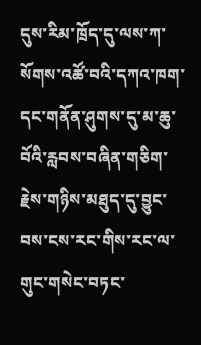དུས་རིམ་ཁྲོད་དུ་ལས་ཀ་སོགས་འཚོ་བའི་དཀའ་ཁག་དང་གནོན་ཤུགས་དུ་མ་ཆུ་བོའི་རླབས་བཞིན་གཅིག་རྗེས་གཉིས་མཐུད་དུ་བྱུང་བས་ངས་རང་གིས་རང་ལ་གུང་གསེང་བཏང་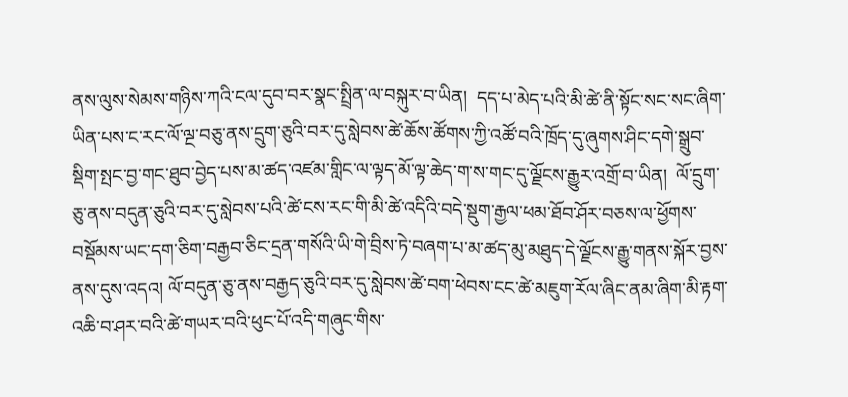ནས་ལུས་སེམས་གཉིས་ཀའི་ངལ་དུབ་བར་སྣང་སྤྲིན་ལ་བསྐུར་བ་ཡིན།  དད་པ་མེད་པའི་མི་ཚེ་ནི་སྟོང་སང་སང་ཞིག་ཡིན་པས་ང་རང་ལོ་ལྔ་བཅུ་ནས་དྲུག་ཅུའི་བར་དུ་སླེབས་ཚེ་ཆོས་ཚོགས་ཀྱི་འཚོ་བའི་ཁྲོད་དུ་ཞུགས་ཤིང་དགེ་སྒྲུབ་སྡིག་སྤང་བྱ་གང་ཐུབ་བྱེད་པས་མ་ཚད་འཛམ་གླིང་ལ་ལྟད་མོ་ལྟ་ཆེད་ག་ས་གང་དུ་ལྗོངས་རྒྱུར་འགྲོ་བ་ཡིན།  ལོ་དྲུག་ཅུ་ནས་བདུན་ཅུའི་བར་དུ་སླེབས་པའི་ཚེ་ངས་རང་གི་མི་ཚེ་འདིའི་བདེ་སྡུག་རྒྱལ་ཕམ་ཐོབ་ཤོར་བཅས་ལ་ཕྱོགས་བསྡོམས་ཡང་དག་ཅིག་བརྒྱབ་ཅིང་དྲན་གསོའི་ཡི་གེ་བྲིས་ཏེ་བཞག་པ་མ་ཚད་མུ་མཐུད་དེ་ལྗོངས་རྒྱུ་གནས་སྐོར་བྱས་ནས་དུས་འདའ། ལོ་བདུན་ཅུ་ནས་བརྒྱད་ཅུའི་བར་དུ་སླེབས་ཚེ་བག་ཕེབས་ངང་ཚེ་མཇུག་རོལ་ཞིང་ནམ་ཞིག་མི་རྟག་འཆི་བ་ཤར་བའི་ཚེ་གཡར་བའི་ཕུང་པོ་འདི་གཞུང་གིས་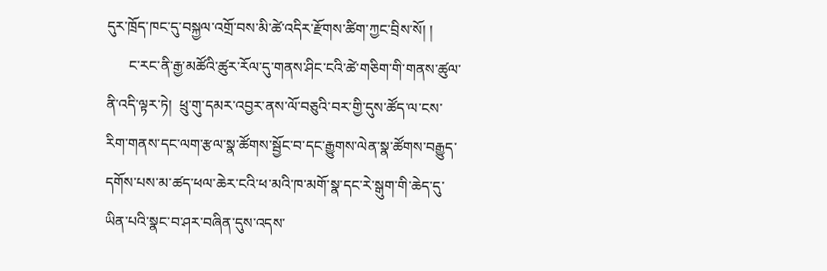དུར་ཁྲོད་ཁང་དུ་བསྐྱལ་འགྲོ་བས་མི་ཚེ་འདིར་རྫོགས་ཚིག་ཀྱང་བྲིས་སོ། །
      ང་རང་ནི་རྒྱ་མཚོའི་ཚུར་རོལ་དུ་གནས་ཤིང་ངའི་ཚེ་གཅིག་གི་གནས་ཚུལ་ནི་འདི་ལྟར་ཏེ།  ཕྲུ་གུ་དམར་འབྱར་ནས་ལོ་བཅུའི་བར་གྱི་དུས་ཚོད་ལ་ངས་རིག་གནས་དང་ལག་རྩལ་སྣ་ཚོགས་སྦྱོང་བ་དང་རྒྱུགས་ལེན་སྣ་ཚོགས་བརྒྱུད་དགོས་པས་མ་ཚད་ཕལ་ཆེར་ངའི་ཕ་མའི་ཁ་མགོ་སྣ་དང་རེ་སྒུག་གི་ཆེད་དུ་ཡིན་པའི་སྣང་བ་ཤར་བཞིན་དུས་འདས་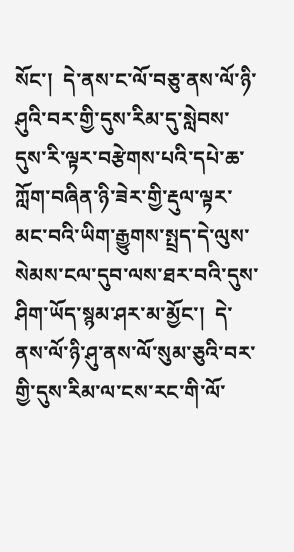སོང་།  དེ་ནས་ང་ལོ་བཅུ་ནས་ལོ་ཉི་ཤུའི་བར་གྱི་དུས་རིམ་དུ་སླེབས་དུས་རི་ལྟར་བརྩེགས་པའི་དཔེ་ཆ་ཀློག་བཞིན་ཉི་ཟེར་གྱི་རྡུལ་ལྟར་མང་བའི་ཡིག་རྒྱུགས་སྤྲད་དེ་ལུས་སེམས་ངལ་དུབ་ལས་ཐར་བའི་དུས་ཤིག་ཡོད་སྙམ་ཤར་མ་མྱོང་།  དེ་ནས་ལོ་ཉི་ཤུ་ནས་ལོ་སུམ་ཅུའི་བར་གྱི་དུས་རིམ་ལ་ངས་རང་གི་ལོ་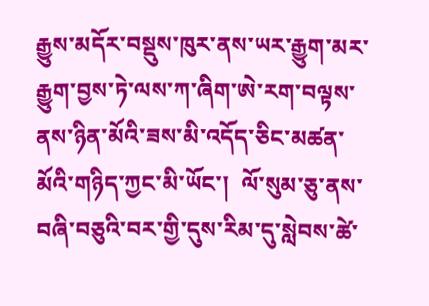རྒྱུས་མདོར་བསྡུས་ཁུར་ནས་ཡར་རྒྱུག་མར་རྒྱུག་བྱས་ཏེ་ལས་ཀ་ཞིག་ཨེ་རག་བལྟས་ནས་ཉིན་མོའི་ཟས་མི་འདོད་ཅིང་མཚན་མོའི་གཉིད་ཀྱང་མི་ཡོང་།  ལོ་སུམ་ཅུ་ནས་བཞི་བཅུའི་བར་གྱི་དུས་རིམ་དུ་སླེབས་ཚེ་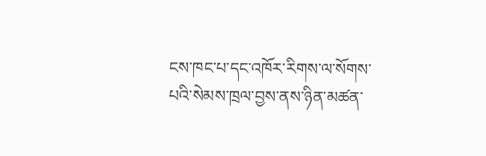ངས་ཁང་པ་དང་འཁོར་རིགས་ལ་སོགས་པའི་སེམས་ཁྲལ་བྱས་ནས་ཉིན་མཚན་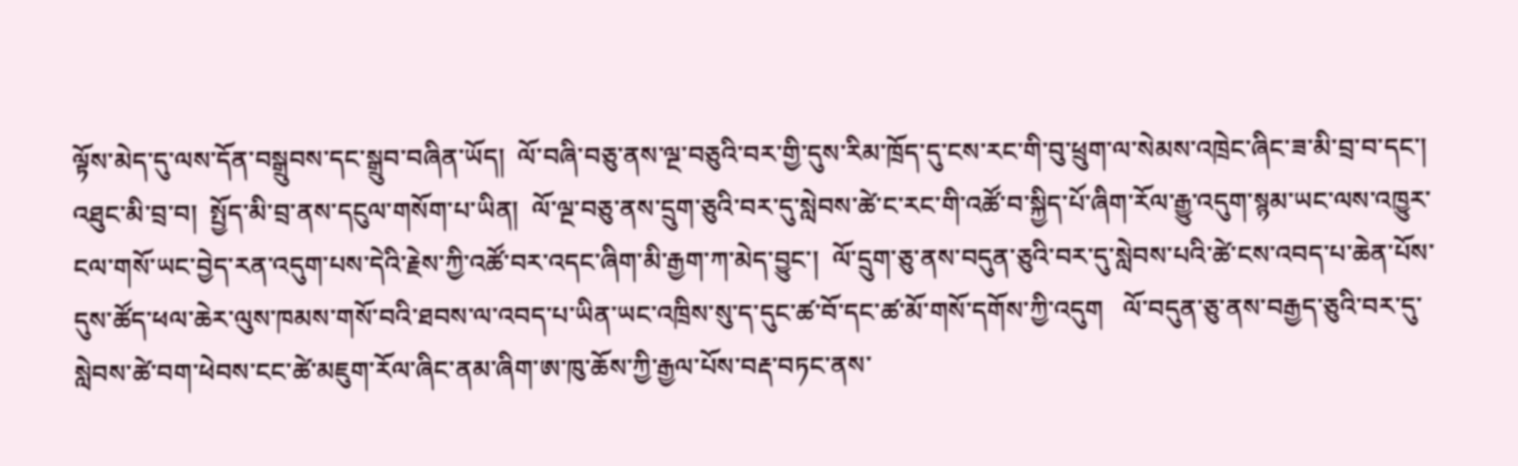ལྟོས་མེད་དུ་ལས་དོན་བསྒྲུབས་དང་སྒྲུབ་བཞིན་ཡོད།  ལོ་བཞི་བཅུ་ནས་ལྔ་བཅུའི་བར་གྱི་དུས་རིམ་ཁྲོད་དུ་ངས་རང་གི་བུ་ཕྲུག་ལ་སེམས་འཁྲེང་ཞིང་ཟ་མི་བྲ་བ་དང་། འཐུང་མི་བྲ་བ།  སྤྱོད་མི་བྲ་ནས་དངུལ་གསོག་པ་ཡིན།  ལོ་ལྔ་བཅུ་ནས་དྲུག་ཅུའི་བར་དུ་སླེབས་ཚེ་ང་རང་གི་འཚོ་བ་སྐྱིད་པོ་ཞིག་རོལ་རྒྱུ་འདུག་སྙམ་ཡང་ལས་འཁྱུར་ངལ་གསོ་ཡང་བྱེད་རན་འདུག་པས་དེའི་རྗེས་ཀྱི་འཚོ་བར་འདང་ཞིག་མི་རྒྱག་ཀ་མེད་བྱུང་།  ལོ་དྲུག་ཅུ་ནས་བདུན་ཅུའི་བར་དུ་སླེབས་པའི་ཚེ་ངས་འབད་པ་ཆེན་པོས་དུས་ཚོད་ཕལ་ཆེར་ལུས་ཁམས་གསོ་བའི་ཐབས་ལ་འབད་པ་ཡིན་ཡང་འཁྲིས་སུ་ད་དུང་ཚ་བོ་དང་ཚ་མོ་གསོ་དགོས་ཀྱི་འདུག   ལོ་བདུན་ཅུ་ནས་བརྒྱད་ཅུའི་བར་དུ་སླེབས་ཚེ་བག་ཕེབས་ངང་ཚེ་མཇུག་རོལ་ཞིང་ནམ་ཞིག་ཨ་ཁུ་ཆོས་ཀྱི་རྒྱལ་པོས་བརྡ་བཏང་ནས་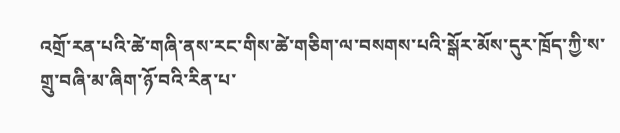འགྲོ་རན་པའི་ཚེ་གཞི་ནས་རང་གིས་ཚེ་གཅིག་ལ་བསགས་པའི་སྒོར་མོས་དུར་ཁྲོད་ཀྱི་ས་གྲུ་བཞི་མ་ཞིག་ཉོ་བའི་རིན་པ་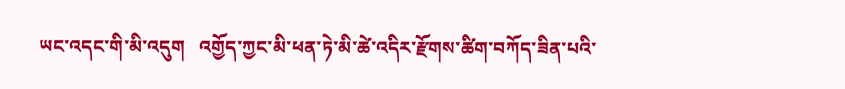ཡང་འདང་གི་མི་འདུག   འགྱོད་ཀྱང་མི་ཕན་ཏེ་མི་ཚེ་འདིར་རྫོགས་ཚིག་བཀོད་ཟིན་པའི་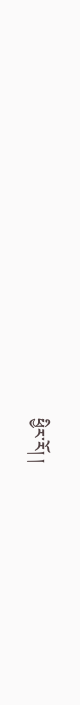ཕྱིར་རོ། །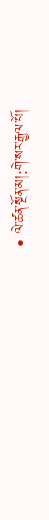• ལེ་ཚན་སྔོན་མ།:གེ་སར་རྒྱལ་པོ།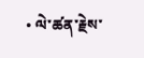• ལེ་ཚན་རྗེས་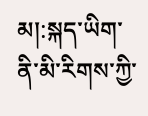མ།:སྐད་ཡིག་ནི་མི་རིགས་ཀྱི་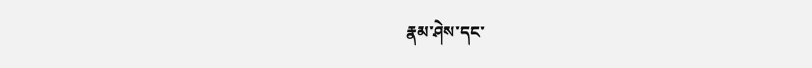རྣམ་ཤེས་དང་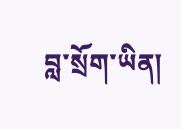བླ་སྲོག་ཡིན།